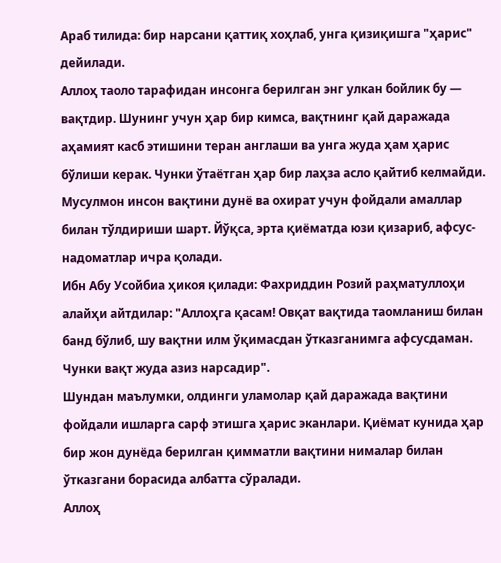Араб тилида: бир нарсани қаттиқ хоҳлаб, унга қизиқишга "ҳарис" дейилади.
Аллоҳ таоло тарафидан инсонга берилган энг улкан бойлик бу — вақтдир. Шунинг учун ҳар бир кимса, вақтнинг қай даражада аҳамият касб этишини теран англаши ва унга жуда ҳам ҳарис бўлиши керак. Чунки ўтаётган ҳар бир лаҳза асло қайтиб келмайди. Мусулмон инсон вақтини дунё ва охират учун фойдали амаллар билан тўлдириши шарт. Йўқса, эрта қиёматда юзи қизариб, афсус-надоматлар ичра қолади.
Ибн Абу Усойбиа ҳикоя қилади: Фахриддин Розий раҳматуллоҳи алайҳи айтдилар: "Аллоҳга қасам! Овқат вақтида таомланиш билан банд бўлиб, шу вақтни илм ўқимасдан ўтказганимга афсусдаман. Чунки вақт жуда азиз нарсадир".
Шундан маълумки, олдинги уламолар қай даражада вақтини фойдали ишларга сарф этишга ҳарис эканлари. Қиёмат кунида ҳар бир жон дунёда берилган қимматли вақтини нималар билан ўтказгани борасида албатта сўралади.
Аллоҳ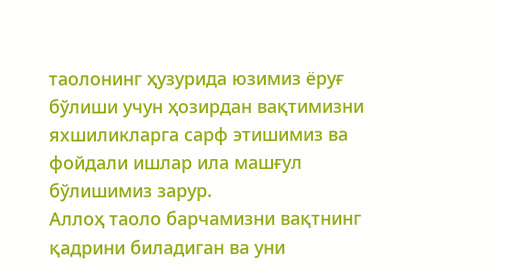таолонинг ҳузурида юзимиз ёруғ бўлиши учун ҳозирдан вақтимизни яхшиликларга сарф этишимиз ва фойдали ишлар ила машғул бўлишимиз зарур.
Аллоҳ таоло барчамизни вақтнинг қадрини биладиган ва уни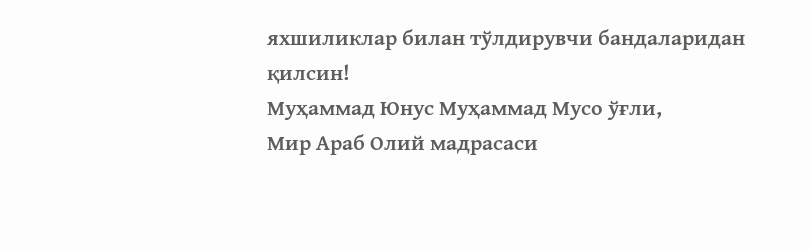яхшиликлар билан тўлдирувчи бандаларидан қилсин!
Муҳаммад Юнус Муҳаммад Мусо ўғли,
Мир Араб Олий мадрасаси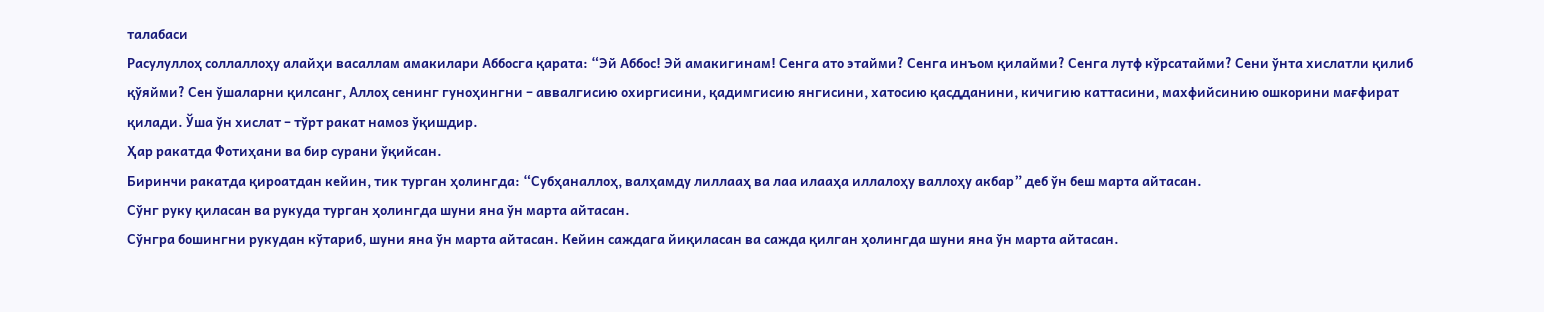талабаси
Расулуллоҳ соллаллоҳу алайҳи васаллам амакилари Аббосга қарата: “Эй Аббос! Эй амакигинам! Сенга ато этайми? Сенга инъом қилайми? Сенга лутф кўрсатайми? Сени ўнта хислатли қилиб қўяйми? Сен ўшаларни қилсанг, Аллоҳ сенинг гуноҳингни – аввалгисию охиргисини, қадимгисию янгисини, хатосию қасдданини, кичигию каттасини, махфийсинию ошкорини мағфират қилади. Ўша ўн хислат – тўрт ракат намоз ўқишдир.
Ҳар ракатда Фотиҳани ва бир сурани ўқийсан.
Биринчи ракатда қироатдан кейин, тик турган ҳолингда: “Субҳаналлоҳ, валҳамду лиллааҳ ва лаа илааҳа иллалоҳу валлоҳу акбар” деб ўн беш марта айтасан.
Сўнг руку қиласан ва рукуда турган ҳолингда шуни яна ўн марта айтасан.
Сўнгра бошингни рукудан кўтариб, шуни яна ўн марта айтасан. Кейин саждага йиқиласан ва сажда қилган ҳолингда шуни яна ўн марта айтасан.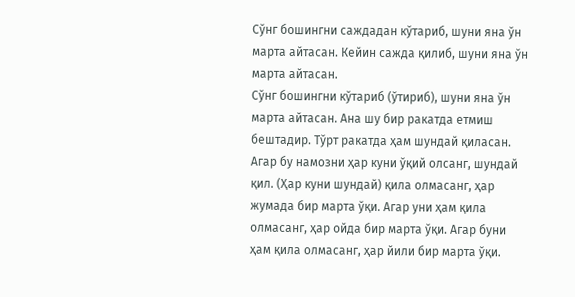Сўнг бошингни саждадан кўтариб, шуни яна ўн марта айтасан. Кейин сажда қилиб, шуни яна ўн марта айтасан.
Сўнг бошингни кўтариб (ўтириб), шуни яна ўн марта айтасан. Ана шу бир ракатда етмиш бештадир. Тўрт ракатда ҳам шундай қиласан.
Агар бу намозни ҳар куни ўқий олсанг, шундай қил. (Ҳар куни шундай) қила олмасанг, ҳар жумада бир марта ўқи. Агар уни ҳам қила олмасанг, ҳар ойда бир марта ўқи. Агар буни ҳам қила олмасанг, ҳар йили бир марта ўқи.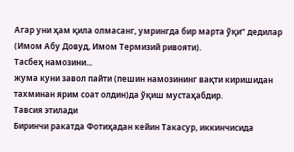Агар уни ҳам қила олмасанг, умрингда бир марта ўқи” дедилар (Имом Абу Довуд, Имом Термизий ривояти).
Тасбеҳ намозини...
жума куни завол пайти (пешин намозининг вақти киришидан тахминан ярим соат олдин)да ўқиш мустаҳабдир.
Тавсия этилади
Биринчи ракатда Фотиҳадан кейин Такасур, иккинчисида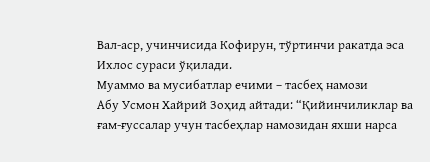Вал-аср, учинчисида Кофирун, тўртинчи ракатда эса Ихлос сураси ўқилади.
Муаммо ва мусибатлар ечими – тасбеҳ намози
Абу Усмон Хайрий Зоҳид айтади: “Қийинчиликлар ва ғам-ғуссалар учун тасбеҳлар намозидан яхши нарса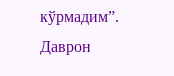кўрмадим”.
Даврон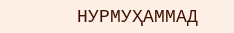НУРМУҲАММАД